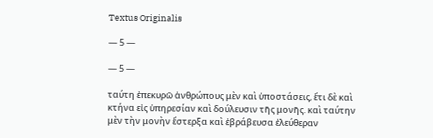Textus Originalis

— 5 —

— 5 —

ταύτη ἐπεκυρῶ ἀνθρώπους μὲν καὶ ὑποστάσεις, ἔτι δὲ καὶ κτήνα εἰς ὑπηρεσίαν καὶ δούλευσιν τῆς μονῆς. καὶ ταύτην μὲν τὴν μονὴν ἔστερξα καὶ ἐβράβευσα ἐλεύθεραν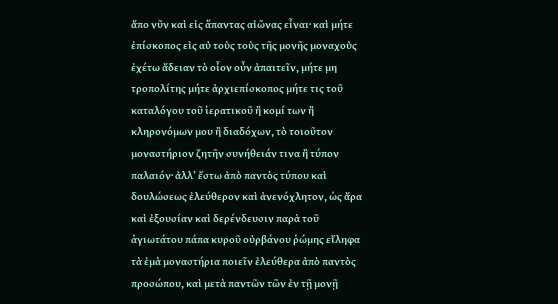ἄπο νῦν καὶ εἰς ἅπαντας αἰῶνας εἶναι· καὶ μήτε ἐπίσκοπος εἰς αὐ τοὺς τοὺς τῆς μονῆς μοναχοὺς ἐχέτω ἄδειαν τὸ οἷον οὖν ἀπαιτεῖν, μήτε μη τροπολίτης μήτε ἀρχιεπίσκοπος μήτε τις τοῦ καταλόγου τοῦ ἱερατικοῦ ἢ κομί των ἢ κληρονόμων μου ἢ διαδόχων, τὸ τοιοῦτον μοναστήριον ζητῆν συνήθειάν τινα ἢ τύπον παλαιόν· ἀλλʼ ἔστω ἀπὸ παντὸς τύπου καὶ δουλώσεως ἐλεύθερον καὶ ἀνενόχλητον, ὡς ἄρα καὶ ἐξουσίαν καὶ δερένδευσιν παρὰ τοῦ ἁγιωτάτου πάπα κυροῦ οὐρβάνου ῥώμης εἴληφα τὰ ἐμὰ μοναστήρια ποιεῖν ἐλεύθερα ἀπὸ παντὸς προσώπου, καὶ μετὰ παντῶν τῶν ἐν τῇ μονῇ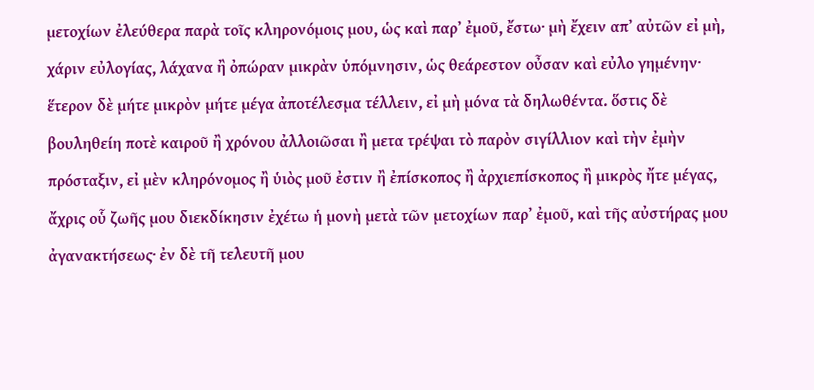μετοχίων ἐλεύθερα παρὰ τοῖς κληρονόμοις μου, ὡς καὶ παρʼ ἐμοῦ, ἔστω· μὴ ἔχειν απʼ αὐτῶν εἰ μὴ, χάριν εὐλογίας, λάχανα ἢ ὀπώραν μικρὰν ὑπόμνησιν, ὡς θεάρεστον οὖσαν καὶ εὐλο γημένην· ἕτερον δὲ μήτε μικρὸν μήτε μέγα ἀποτέλεσμα τέλλειν, εἰ μὴ μόνα τὰ δηλωθέντα. ὅστις δὲ βουληθείη ποτὲ καιροῦ ἢ χρόνου ἀλλοιῶσαι ἢ μετα τρέψαι τὸ παρὸν σιγίλλιον καὶ τὴν ἐμὴν πρόσταξιν, εἰ μὲν κληρόνομος ἢ ὑιὸς μοῦ ἐστιν ἢ ἐπίσκοπος ἢ ἀρχιεπίσκοπος ἢ μικρὸς ἤτε μέγας, ἄχρις οὗ ζωῆς μου διεκδίκησιν ἐχέτω ἡ μονὴ μετὰ τῶν μετοχίων παρʼ ἐμοῦ, καὶ τῆς αὐστήρας μου ἀγανακτήσεως· ἐν δὲ τῆ τελευτῆ μου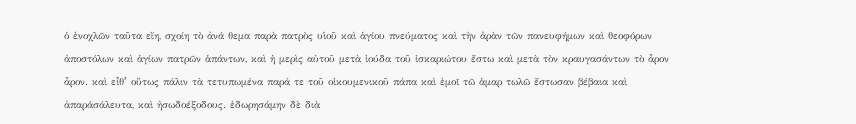ὁ ἐνοχλῶν ταῦτα εἴη, σχοίη τὸ ἀνά θεμα παρὰ πατρὸς υἱοῦ καὶ ἁγίου πνεύματος καὶ τὴν ἀρὰν τῶν πανευφήμων καὶ θεοφόρων ἀποστόλων καὶ ἁγίων πατρῶν ἁπάντων, καὶ ἡ μερὶς αὐτοῦ μετὰ ἰούδα τοῦ ἰσκαριώτου ἔστω καὶ μετὰ τὸν κραυγασάντων τὸ ἆρον ἆρον. καὶ εἶθʼ οὕτως πάλιν τὰ τετυπωμένα παρά τε τοῦ οἰκουμενικοῦ πάπα καὶ ἐμοῖ τῶ ἁμαρ τωλῶ ἔστωσαν βέβαια καὶ ἀπαράσάλευτα, καὶ ἠσωδοέξοδους. ἐδωρησάμην δὲ διὰ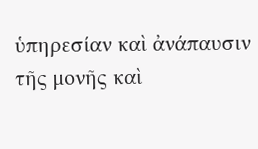ὑπηρεσίαν καὶ ἀνάπαυσιν τῆς μονῆς καὶ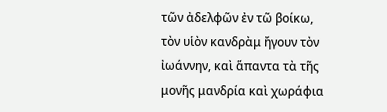τῶν ἀδελφῶν ἐν τῶ βοίκω, τὸν υἱὸν κανδρὰμ ἤγουν τὸν ἰωάννην, καὶ ἅπαντα τὰ τῆς μονῆς μανδρία καὶ χωράφια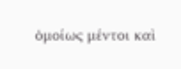ὁμοίως μέντοι καὶ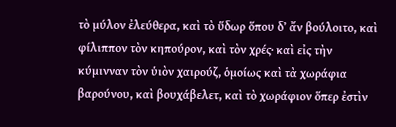τὸ μύλον ἐλεύθερα, καὶ τὸ ὕδωρ ὅπου δʼ ἄν βούλοιτο, καὶ φίλιππον τὸν κηπούρον, καὶ τὸν χρές· καὶ εἰς τὴν κύμινναν τὸν ὑιὸν χαιρούζ, ὁμοίως καὶ τὰ χωράφια βαρούνου, καὶ βουχάβελετ, καὶ τὸ χωράφιον ὅπερ ἐστὶν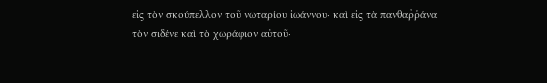εἰς τὸν σκούπελλον τοῦ νωταρίου ἰωάννου· καὶ εἰς τὰ πανθαῤῥάνα τὸν σιδένε καὶ τὸ χωράφιον αὐτοῦ·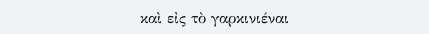καὶ εἰς τὸ γαρκινιέναι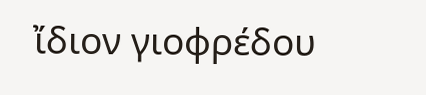ἴδιον γιοφρέδου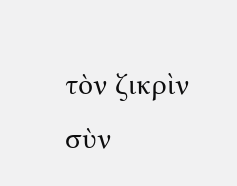τὸν ζικρὶν σὺν